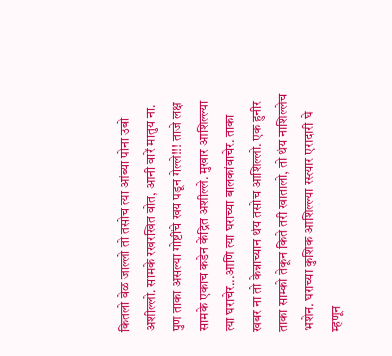कितलो वेळ जाल्लो तो तसोच त्या आंब्या पोना उबो अशील्लो. सामके रखरखित वोत, आनी वारें मातुय ना. पुण ताका असल्या गोष्टींचे खय पडून गेल्ले!!! ताजे लक्ष सामके एकाच कडेन केंद्रित अशील्ले. मुखार आशिल्ल्या त्या घराचेर...आणि त्या घराच्या बालकांवाचेर. ताका खबर ना तो केन्नाच्यान थंय तसोच आशिल्लो. एक हुनीर ताका साम्को तेकून किते तरी खातालो, तो थंय नाशिल्लेच भशेन. घराच्या कुशिक आशिल्ल्या रस्त्यार एरादारी घे म्हणून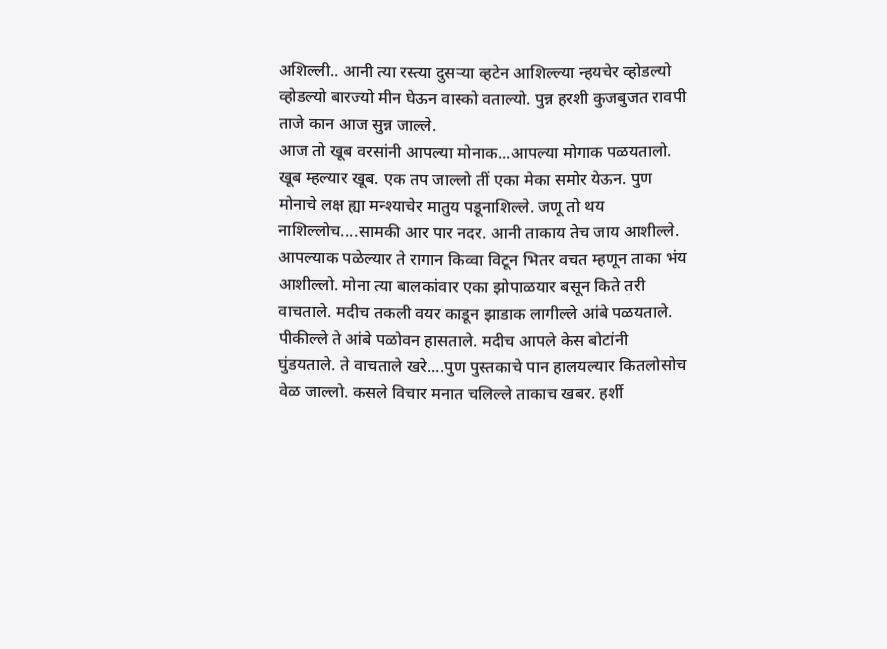अशिल्ली.. आनी त्या रस्त्या दुसऱ्या व्हटेन आशिल्ल्या न्हयचेर व्होडल्यो व्होडल्यो बारज्यो मीन घेऊन वास्को वताल्यो. पुन्न हरशी कुजबुजत रावपी ताजे कान आज सुन्न जाल्ले.
आज तो खूब वरसांनी आपल्या मोनाक...आपल्या मोगाक पळयतालो. खूब म्हल्यार खूब. एक तप जाल्लो तीं एका मेका समोर येऊन. पुण मोनाचे लक्ष ह्या मन्श्याचेर मातुय पडूनाशिल्ले. जणू तो थय नाशिल्लोच....सामकी आर पार नदर. आनी ताकाय तेच जाय आशील्ले.
आपल्याक पळेल्यार ते रागान किव्वा विटून भितर वचत म्हणून ताका भंय आशील्लो. मोना त्या बालकांवार एका झोपाळयार बसून किते तरी वाचताले. मदीच तकली वयर काडून झाडाक लागील्ले आंबे पळयताले. पीकील्ले ते आंबे पळोवन हासताले. मदीच आपले केस बोटांनी घुंडयताले. ते वाचताले खरे....पुण पुस्तकाचे पान हालयल्यार कितलोसोच वेळ जाल्लो. कसले विचार मनात चलिल्ले ताकाच खबर. हर्शी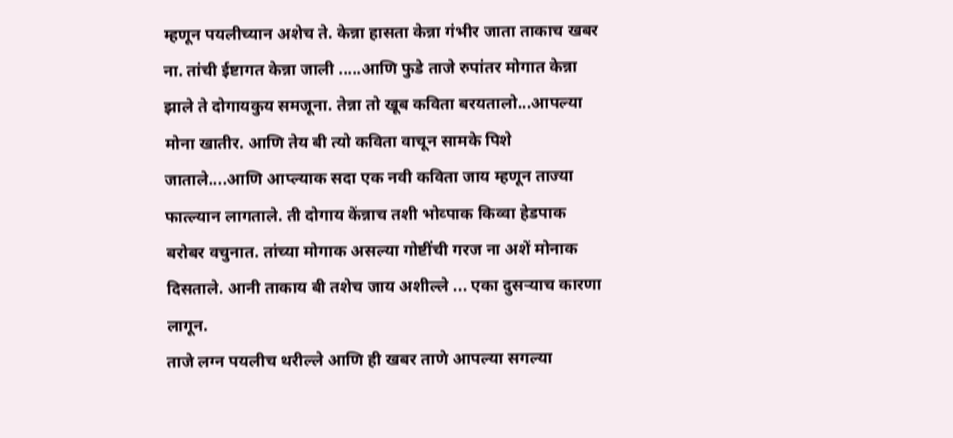म्हणून पयलीच्यान अशेच ते. केन्ना हासता केन्ना गंभीर जाता ताकाच खबर ना. तांची ईष्टागत केन्ना जाली .....आणि फुडे ताजे रुपांतर मोगात केन्ना झाले ते दोगायकुय समजूना. तेन्ना तो खूब कविता बरयतालो...आपल्या मोना खातीर. आणि तेय बी त्यो कविता वाचून सामके पिशे जाताले....आणि आप्ल्याक सदा एक नवी कविता जाय म्हणून ताज्या फात्ल्यान लागताले. ती दोगाय केंन्नाच तशी भोव्पाक किव्वा हेडपाक बरोबर वचुनात. तांच्या मोगाक असल्या गोष्टींची गरज ना अशें मोनाक दिसताले. आनी ताकाय बी तशेच जाय अशील्ले ... एका दुसऱ्याच कारणा लागून.
ताजे लग्न पयलीच थरील्ले आणि ही खबर ताणे आपल्या सगल्या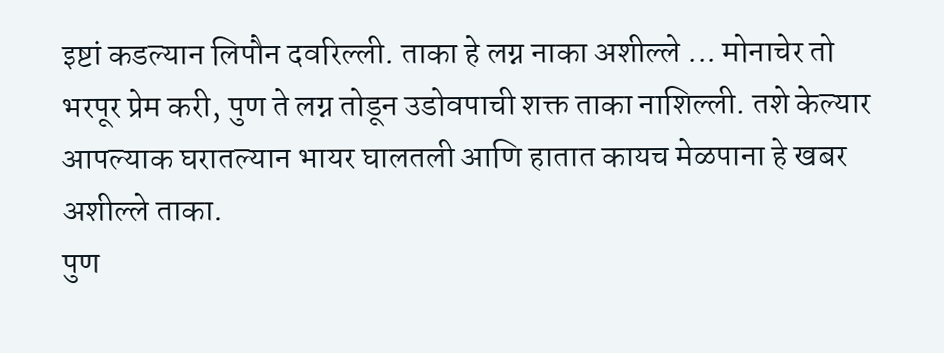इष्टां कडल्यान लिपौन दवरिल्ली. ताका हे लग्न नाका अशील्ले ... मोनाचेर तो भरपूर प्रेम करी, पुण ते लग्न तोडून उडोवपाची शक्त ताका नाशिल्ली. तशे केल्यार आपल्याक घरातल्यान भायर घालतली आणि हातात कायच मेळपाना हे खबर अशील्ले ताका.
पुण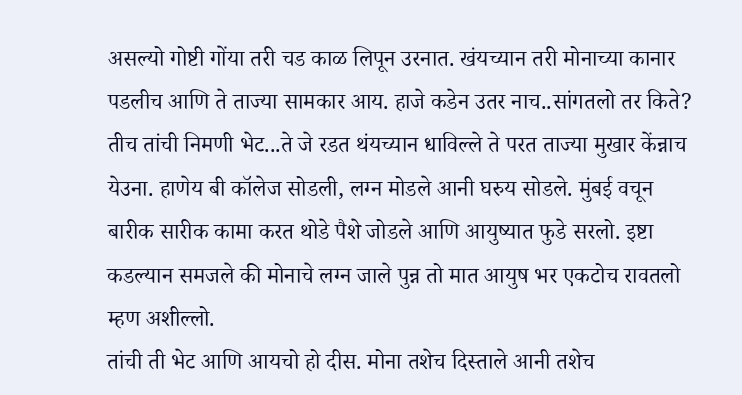असल्यो गोष्टी गोंया तरी चड काळ लिपून उरनात. खंयच्यान तरी मोनाच्या कानार पडलीच आणि ते ताज्या सामकार आय. हाजे कडेन उतर नाच..सांगतलो तर किते? तीच तांची निमणी भेट...ते जे रडत थंयच्यान धाविल्ले ते परत ताज्या मुखार केंन्नाच येउना. हाणेय बी कॉलेज सोडली, लग्न मोडले आनी घरुय सोडले. मुंबई वचून बारीक सारीक कामा करत थोडे पैशे जोडले आणि आयुष्यात फुडे सरलो. इष्टा कडल्यान समजले की मोनाचे लग्न जाले पुन्न तो मात आयुष भर एकटोच रावतलो म्हण अशील्लो.
तांची ती भेट आणि आयचो हो दीस. मोना तशेच दिस्ताले आनी तशेच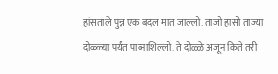हांसताले पुन्न एक बदल मात जाल्लो. ताजो हासो ताज्या दोळ्ळ्या पर्यंत पाव्नाशिल्लो. ते दोळ्ळे अजून किते तरी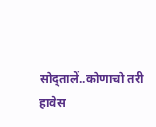सोद्तालें..कोणाचो तरी हावेस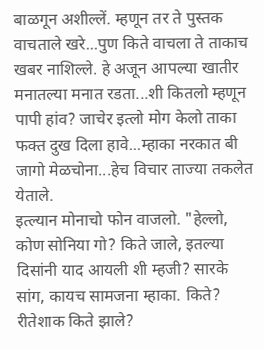बाळगून अशील्लें. म्हणून तर ते पुस्तक वाचताले खरे...पुण किते वाचला ते ताकाच खबर नाशिल्ले. हे अजून आपल्या खातीर मनातल्या मनात रडता...शी कितलो म्हणून पापी हांव? जाचेर इत्लो मोग केलो ताका फक्त दुख दिला हावे...म्हाका नरकात बी जागो मेळचोना...हेच विचार ताज्या तकलेत येताले.
इत्ल्यान मोनाचो फोन वाजलो. "हेल्लो, कोण सोनिया गो? किते जाले, इतल्या दिसांनी याद आयली शी म्हजी? सारके सांग, कायच सामजना म्हाका. किते? रीतेशाक किते झाले?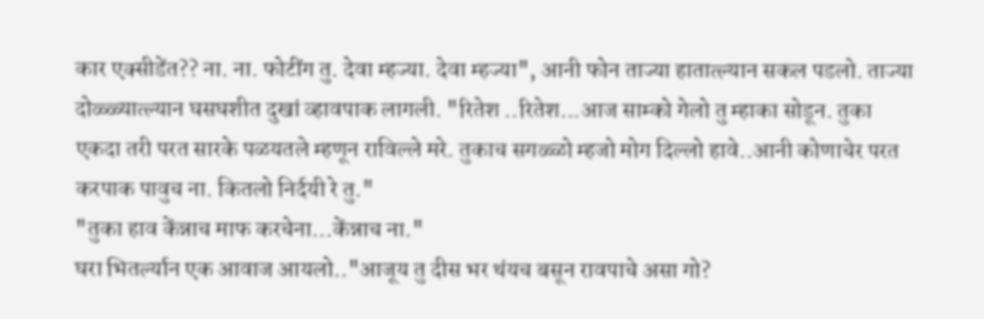कार एक्सीडेंत?? ना. ना. फोटींग तु. देवा म्हज्या. देवा म्हज्या", आनी फोन ताज्या हातात्ल्यान सकल पडलो. ताज्या दोळ्ळ्यात्ल्यान घसघशीत दुखां व्हावपाक लागली. "रितेश ..रितेश...आज साम्को गेलो तु म्हाका सोडून. तुका एकदा तरी परत सारके पळयतले म्हणून राविल्ले मरे. तुकाच सगळ्ळो म्हजो मोग दिल्लो हावे..आनी कोणाचेर परत करपाक पावुच ना. कितलो निर्दयी रे तु."
"तुका हाव केंन्नाच माफ करचेना...केंन्नाच ना."
घरा भितर्ल्यान एक आवाज आयलो.."आजूय तु दीस भर थंयच बसून रावपाचे असा गो?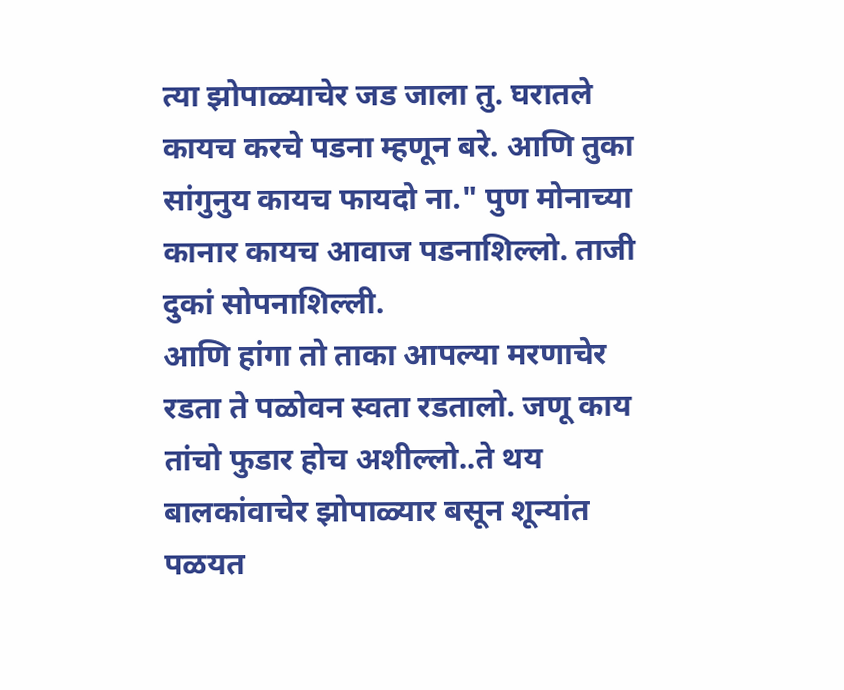त्या झोपाळ्याचेर जड जाला तु. घरातले कायच करचे पडना म्हणून बरे. आणि तुका सांगुनुय कायच फायदो ना." पुण मोनाच्या कानार कायच आवाज पडनाशिल्लो. ताजी दुकां सोपनाशिल्ली.
आणि हांगा तो ताका आपल्या मरणाचेर रडता ते पळोवन स्वता रडतालो. जणू काय तांचो फुडार होच अशील्लो..ते थय बालकांवाचेर झोपाळ्यार बसून शून्यांत पळयत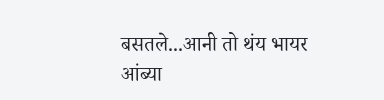बसतले...आनी तो थंय भायर आंब्या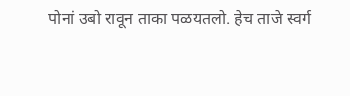पोनां उबो रावून ताका पळयतलो. हेच ताजे स्वर्ग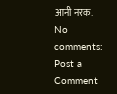आनी नरक.
No comments:
Post a Comment